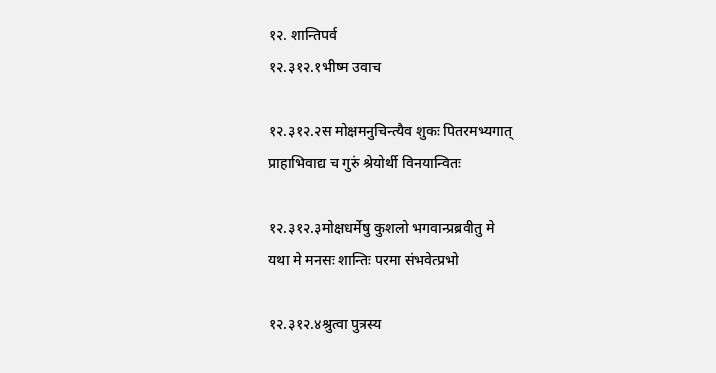१२. शान्तिपर्व
१२.३१२.१भीष्म उवाच

१२.३१२.२स मोक्षमनुचिन्त्यैव शुकः पितरमभ्यगात्
प्राहाभिवाद्य च गुरुं श्रेयोर्थी विनयान्वितः

१२.३१२.३मोक्षधर्मेषु कुशलो भगवान्प्रब्रवीतु मे
यथा मे मनसः शान्तिः परमा संभवेत्प्रभो

१२.३१२.४श्रुत्वा पुत्रस्य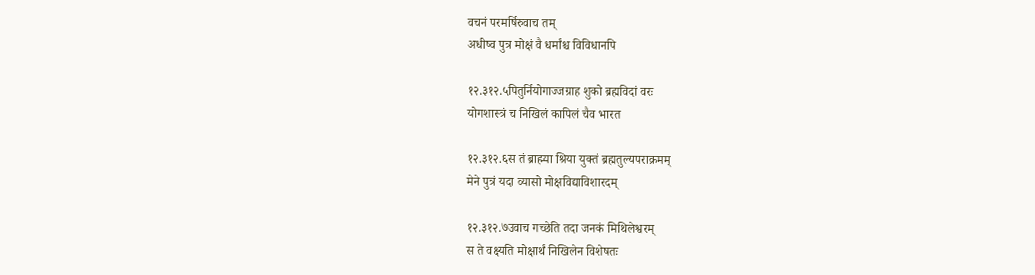वचनं परमर्षिरुवाच तम्
अधीष्व पुत्र मोक्षं वै धर्मांश्च विविधानपि

१२.३१२.५पितुर्नियोगाज्जग्राह शुको ब्रह्मविदां वरः
योगशास्त्रं च निखिलं कापिलं चैव भारत

१२.३१२.६स तं ब्राह्म्या श्रिया युक्तं ब्रह्मतुल्यपराक्रमम्
मेने पुत्रं यदा व्यासो मोक्षविद्याविशारदम्

१२.३१२.७उवाच गच्छेति तदा जनकं मिथिलेश्वरम्
स ते वक्ष्यति मोक्षार्थं निखिलेन विशेषतः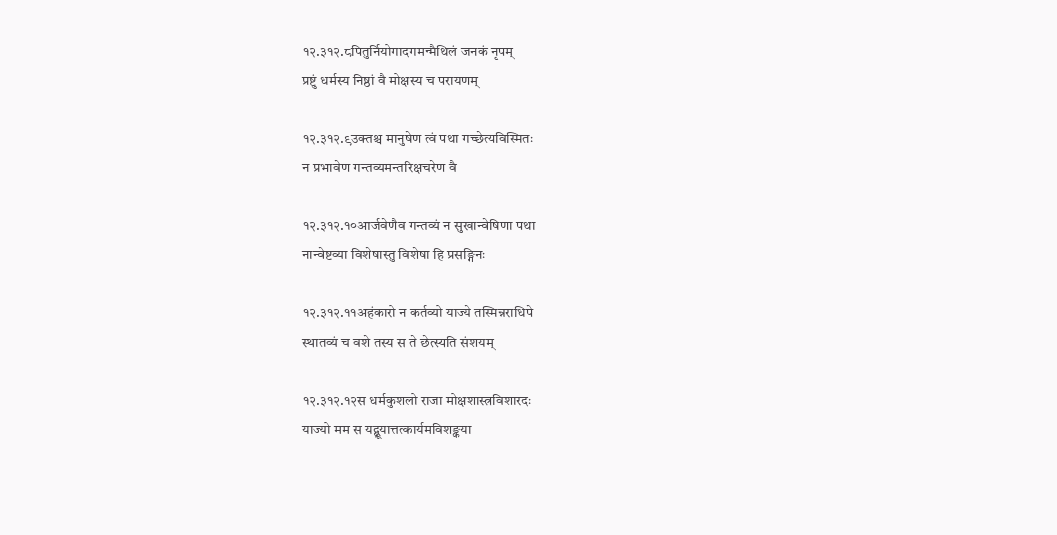१२.३१२.८पितुर्नियोगादगमन्मैथिलं जनकं नृपम्
प्रष्टुं धर्मस्य निष्ठां वै मोक्षस्य च परायणम्

१२.३१२.९उक्तश्च मानुषेण त्वं पथा गच्छेत्यविस्मितः
न प्रभावेण गन्तव्यमन्तरिक्षचरेण वै

१२.३१२.१०आर्जवेणैव गन्तव्यं न सुखान्वेषिणा पथा
नान्वेष्टव्या विशेषास्तु विशेषा हि प्रसङ्गिनः

१२.३१२.११अहंकारो न कर्तव्यो याज्ये तस्मिन्नराधिपे
स्थातव्यं च वशे तस्य स ते छेत्स्यति संशयम्

१२.३१२.१२स धर्मकुशलो राजा मोक्षशास्त्रविशारदः
याज्यो मम स यद्ब्रूयात्तत्कार्यमविशङ्कया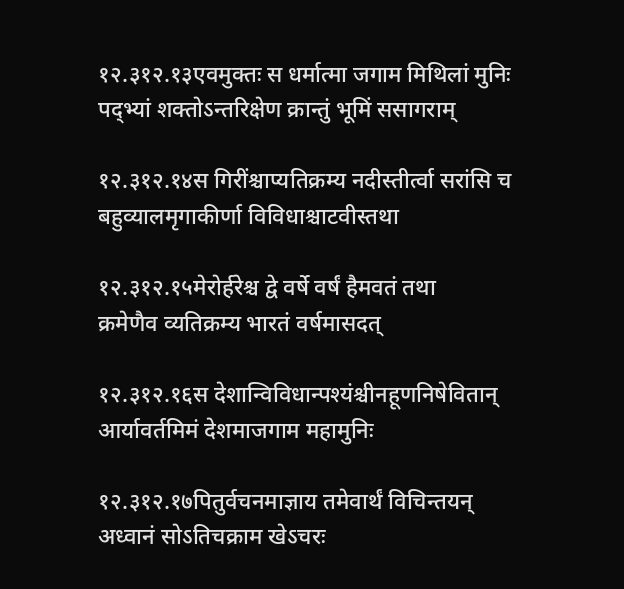१२.३१२.१३एवमुक्तः स धर्मात्मा जगाम मिथिलां मुनिः
पद्भ्यां शक्तोऽन्तरिक्षेण क्रान्तुं भूमिं ससागराम्

१२.३१२.१४स गिरींश्चाप्यतिक्रम्य नदीस्तीर्त्वा सरांसि च
बहुव्यालमृगाकीर्णा विविधाश्चाटवीस्तथा

१२.३१२.१५मेरोर्हरेश्च द्वे वर्षे वर्षं हैमवतं तथा
क्रमेणैव व्यतिक्रम्य भारतं वर्षमासदत्

१२.३१२.१६स देशान्विविधान्पश्यंश्चीनहूणनिषेवितान्
आर्यावर्तमिमं देशमाजगाम महामुनिः

१२.३१२.१७पितुर्वचनमाज्ञाय तमेवार्थं विचिन्तयन्
अध्वानं सोऽतिचक्राम खेऽचरः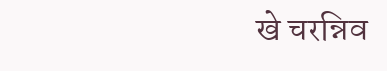खे चरन्निव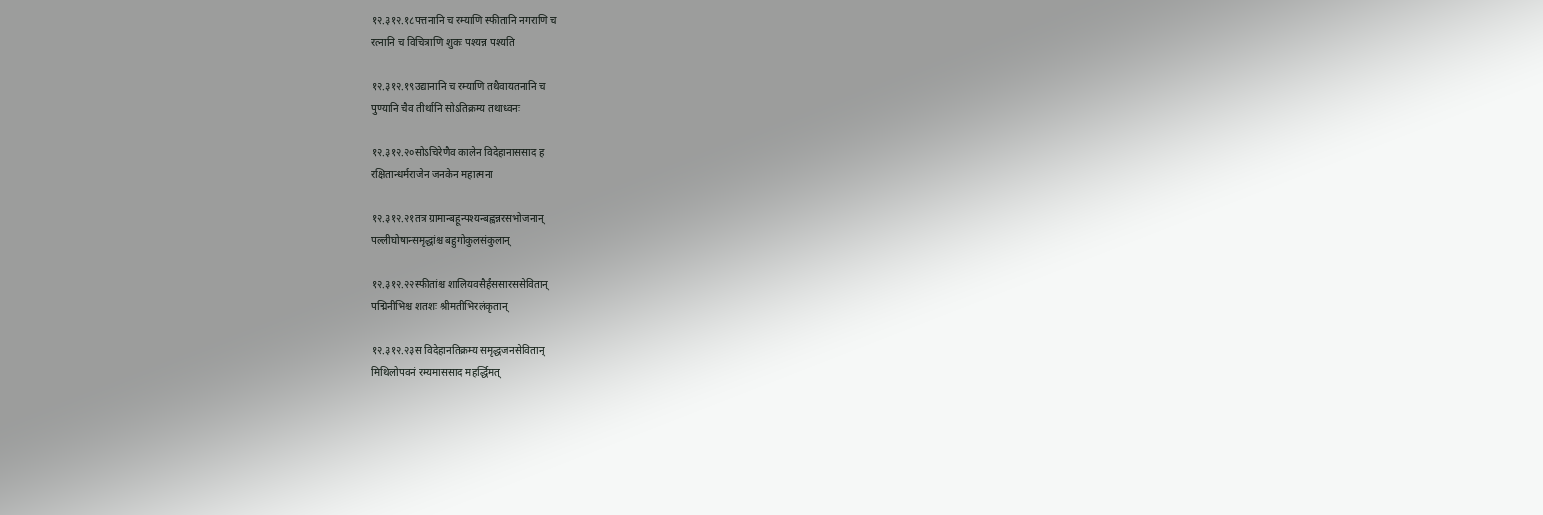१२.३१२.१८पत्तनानि च रम्याणि स्फीतानि नगराणि च
रत्नानि च विचित्राणि शुकः पश्यन्न पश्यति

१२.३१२.१९उद्यानानि च रम्याणि तथैवायतनानि च
पुण्यानि चैव तीर्थानि सोऽतिक्रम्य तथाध्वनः

१२.३१२.२०सोऽचिरेणैव कालेन विदेहानाससाद ह
रक्षितान्धर्मराजेन जनकेन महात्मना

१२.३१२.२१तत्र ग्रामान्बहून्पश्यन्बह्वन्नरसभोजनान्
पल्लीघोषान्समृद्धांश्च बहुगोकुलसंकुलान्

१२.३१२.२२स्फीतांश्च शालियवसैर्हंससारससेवितान्
पद्मिनीभिश्च शतशः श्रीमतीभिरलंकृतान्

१२.३१२.२३स विदेहानतिक्रम्य समृद्धजनसेवितान्
मिथिलोपवनं रम्यमाससाद महर्द्धिमत्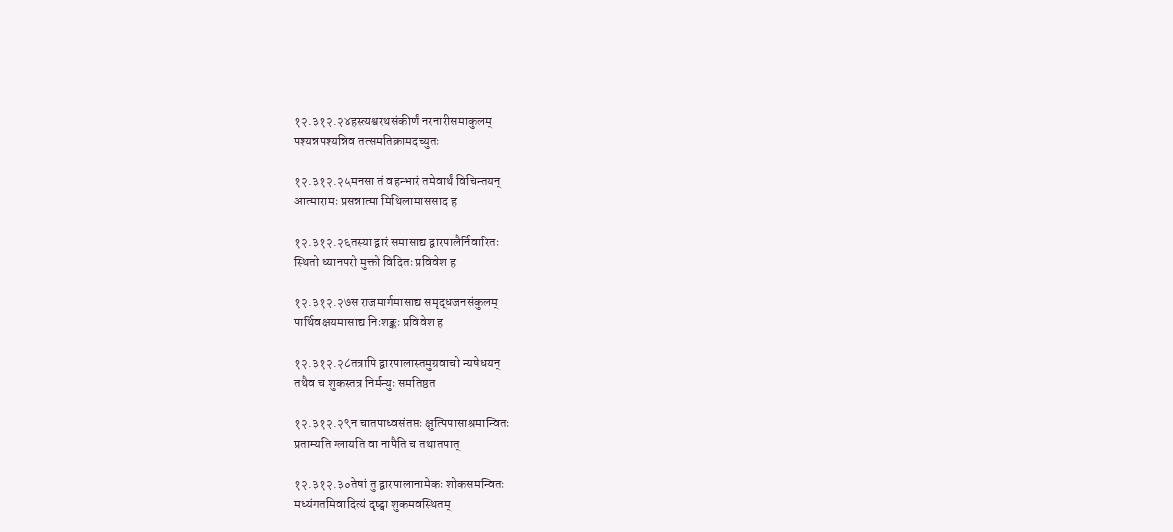१२.३१२.२४हस्त्यश्वरथसंकीर्णं नरनारीसमाकुलम्
पश्यन्नपश्यन्निव तत्समतिक्रामदच्युतः

१२.३१२.२५मनसा तं वहन्भारं तमेवार्थं विचिन्तयन्
आत्मारामः प्रसन्नात्मा मिथिलामाससाद ह

१२.३१२.२६तस्या द्वारं समासाद्य द्वारपालैर्निवारितः
स्थितो ध्यानपरो मुक्तो विदितः प्रविवेश ह

१२.३१२.२७स राजमार्गमासाद्य समृद्धजनसंकुलम्
पार्थिवक्षयमासाद्य निःशङ्कः प्रविवेश ह

१२.३१२.२८तत्रापि द्वारपालास्तमुग्रवाचो न्यषेधयन्
तथैव च शुकस्तत्र निर्मन्युः समतिष्ठत

१२.३१२.२९न चातपाध्वसंतप्तः क्षुत्पिपासाश्रमान्वितः
प्रताम्यति ग्लायति वा नापैति च तथातपात्

१२.३१२.३०तेषां तु द्वारपालानामेकः शोकसमन्वितः
मध्यंगतमिवादित्यं दृष्ट्वा शुकमवस्थितम्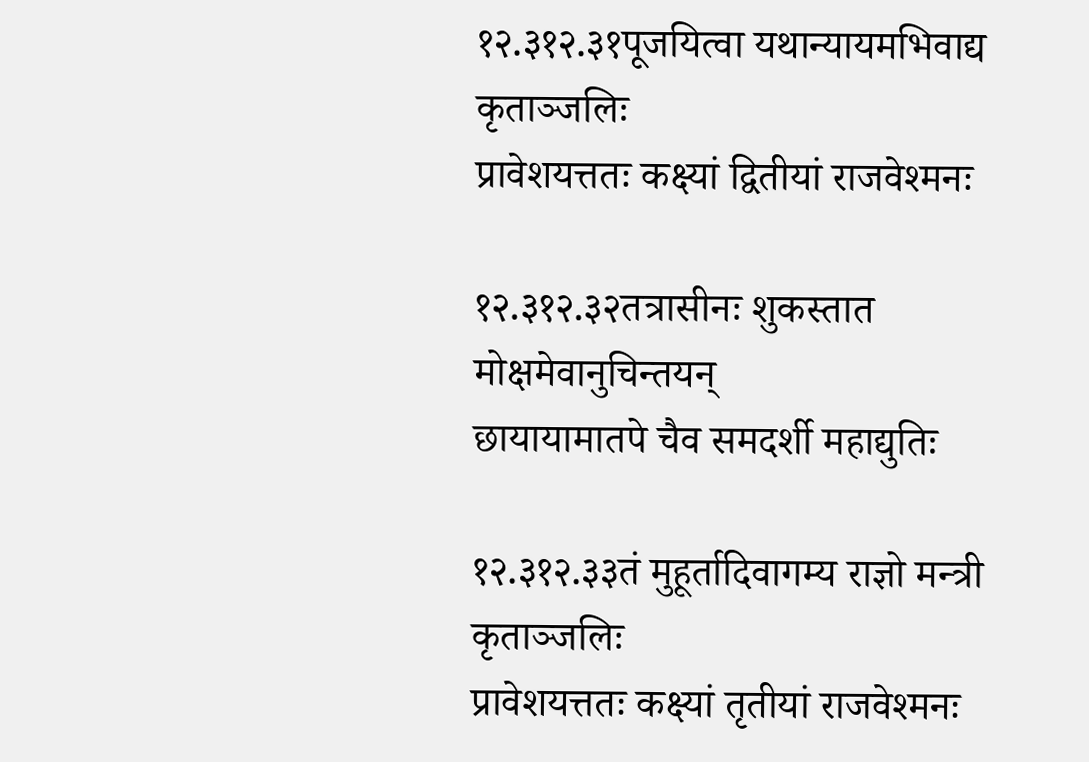१२.३१२.३१पूजयित्वा यथान्यायमभिवाद्य कृताञ्जलिः
प्रावेशयत्ततः कक्ष्यां द्वितीयां राजवेश्मनः

१२.३१२.३२तत्रासीनः शुकस्तात मोक्षमेवानुचिन्तयन्
छायायामातपे चैव समदर्शी महाद्युतिः

१२.३१२.३३तं मुहूर्तादिवागम्य राज्ञो मन्त्री कृताञ्जलिः
प्रावेशयत्ततः कक्ष्यां तृतीयां राजवेश्मनः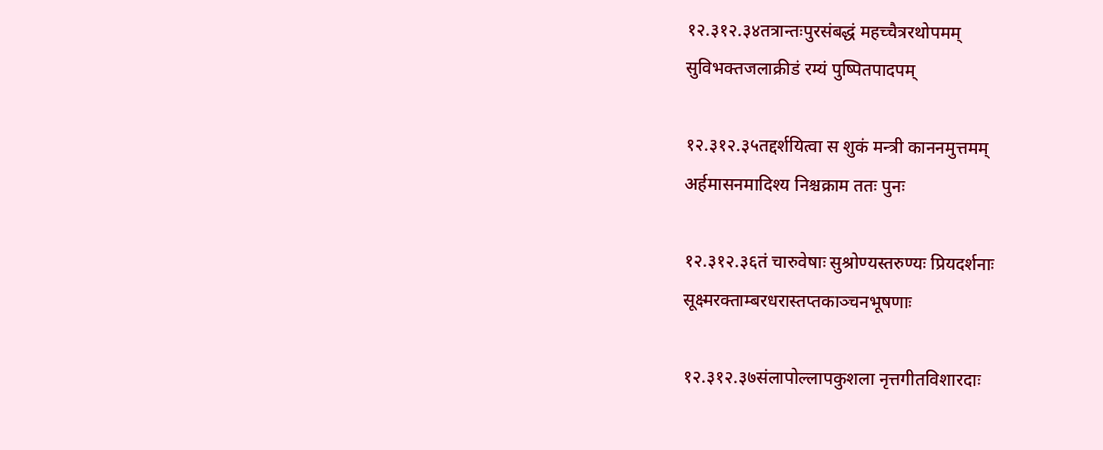१२.३१२.३४तत्रान्तःपुरसंबद्धं महच्चैत्ररथोपमम्
सुविभक्तजलाक्रीडं रम्यं पुष्पितपादपम्

१२.३१२.३५तद्दर्शयित्वा स शुकं मन्त्री काननमुत्तमम्
अर्हमासनमादिश्य निश्चक्राम ततः पुनः

१२.३१२.३६तं चारुवेषाः सुश्रोण्यस्तरुण्यः प्रियदर्शनाः
सूक्ष्मरक्ताम्बरधरास्तप्तकाञ्चनभूषणाः

१२.३१२.३७संलापोल्लापकुशला नृत्तगीतविशारदाः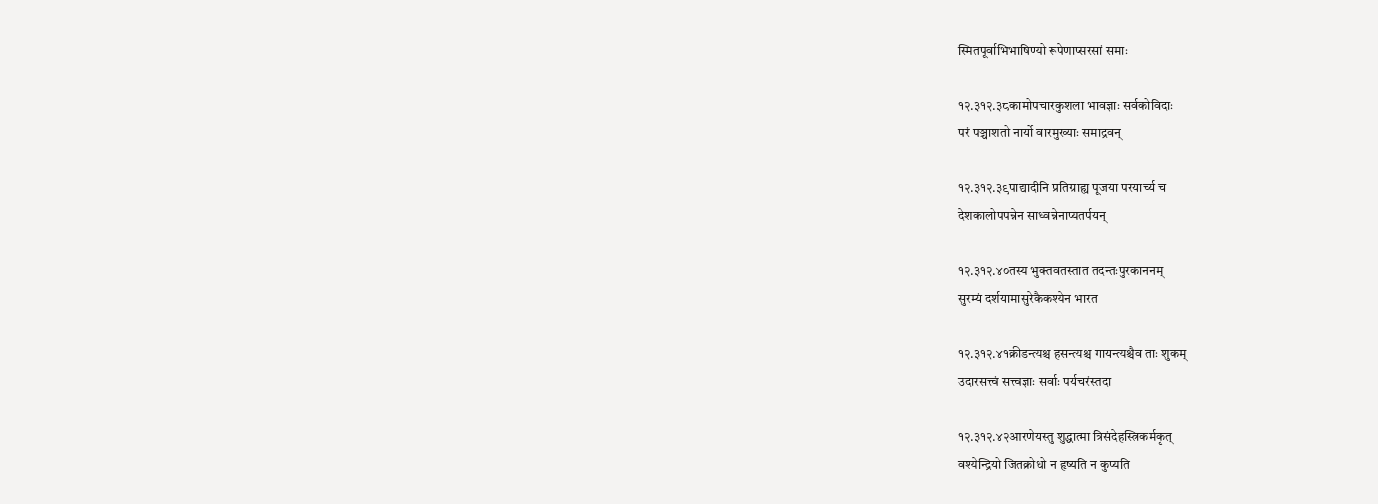स्मितपूर्वाभिभाषिण्यो रूपेणाप्सरसां समाः

१२.३१२.३८कामोपचारकुशला भावज्ञाः सर्वकोविदाः
परं पञ्चाशतो नार्यो वारमुख्याः समाद्रवन्

१२.३१२.३९पाद्यादीनि प्रतिग्राह्य पूजया परयार्च्य च
देशकालोपपन्नेन साध्वन्नेनाप्यतर्पयन्

१२.३१२.४०तस्य भुक्तवतस्तात तदन्तःपुरकाननम्
सुरम्यं दर्शयामासुरेकैकश्येन भारत

१२.३१२.४१क्रीडन्त्यश्च हसन्त्यश्च गायन्त्यश्चैव ताः शुकम्
उदारसत्त्वं सत्त्वज्ञाः सर्वाः पर्यचरंस्तदा

१२.३१२.४२आरणेयस्तु शुद्धात्मा त्रिसंदेहस्त्रिकर्मकृत्
वश्येन्द्रियो जितक्रोधो न हृष्यति न कुप्यति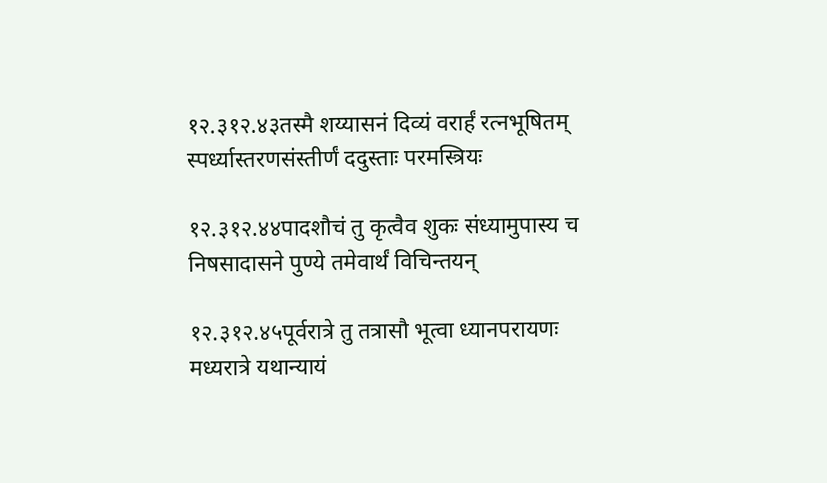१२.३१२.४३तस्मै शय्यासनं दिव्यं वरार्हं रत्नभूषितम्
स्पर्ध्यास्तरणसंस्तीर्णं ददुस्ताः परमस्त्रियः

१२.३१२.४४पादशौचं तु कृत्वैव शुकः संध्यामुपास्य च
निषसादासने पुण्ये तमेवार्थं विचिन्तयन्

१२.३१२.४५पूर्वरात्रे तु तत्रासौ भूत्वा ध्यानपरायणः
मध्यरात्रे यथान्यायं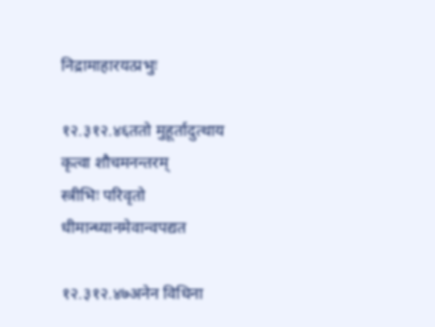निद्रामाहारयत्प्रभुः

१२.३१२.४६ततो मुहूर्तादुत्थाय कृत्वा शौचमनन्तरम्
स्त्रीभिः परिवृतो धीमान्ध्यानमेवान्वपद्यत

१२.३१२.४७अनेन विधिना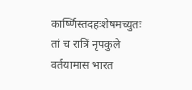कार्ष्णिस्तदहःशेषमच्युतः
तां च रात्रिं नृपकुले वर्तयामास भारत